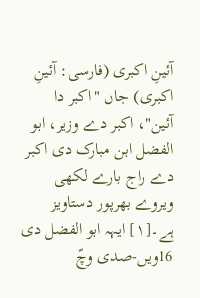آئینِ اکبری (فارسی: آئینِ اکبری) جاں "اکبر دا آئین"، اکبر دے وزیر، ابو الفضل ابن مبارک دی اکبر دے راج بارے لکھی ویروے بھرپور دستاویز ہے۔[۱] ایہہ ابو الفضل دی 16ویں-صدی وچّ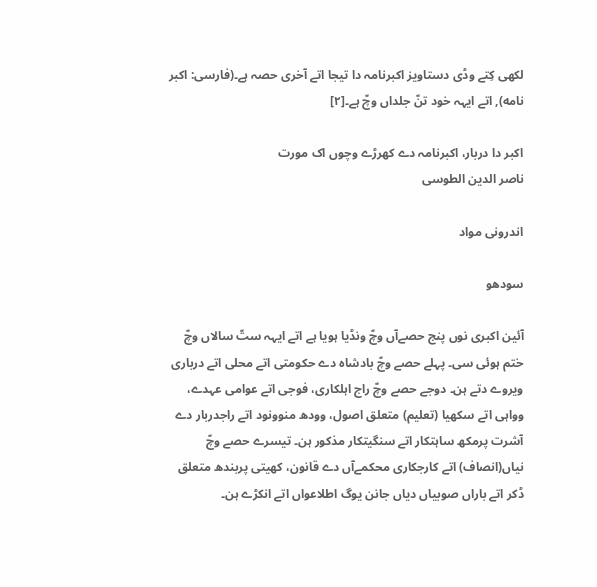لکھی کِتے وڈی دستاویز اکبرنامہ دا تیجا اتے آخری حصہ ہے۔(فارسی: اکبر نامه), اتے ایہہ خود تنّ جلداں وچّ ہے۔[۲]

اکبر دا دربار، اکبرنامہ دے کھرڑے وچوں اک مورت
ناصر الدین الطوسی

اندرونی مواد

سودھو

آئین اکبری نوں پنج حصےآں وچّ ونڈیا ہویا ہے اتے ایہہ ستّ سالاں وچّ ختم ہوئی سی۔ پہلے حصے وچّ بادشاہ دے حکومتی اتے محلی اتے درباری ویروے دتے ہن۔ دوجے حصے وچّ راج اہلکاری، فوجی اتے عوامی عہدے، وواہی اتے سکھیا (تعلیم) متعلق اصول، وودھ منوونود اتے راجدربار دے آشرت پرمکھ ساہتکار اتے سنگیتکار مذکور ہن۔ تیسرے حصے وچّ نیاں(انصاف) اتے کارجکاری محکمےآں دے قانون، کھیتی پربندھ متعلق ڈکر اتے باراں صوبیاں دیاں جانن یوگ اطلاعواں اتے انکڑے ہن۔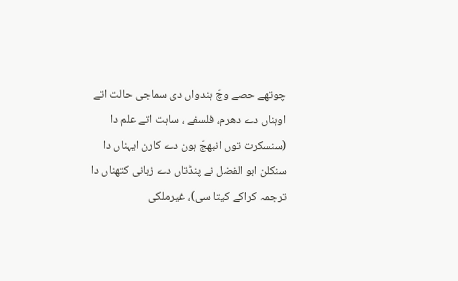چوتھے حصے وچّ ہندواں دی سماجی حالت اتے اوہناں دے دھرم، فلسفے ، ساہت اتے علم دا (سنسکرت توں انبھجّ ہون دے کارن ایہناں دا سنکلن ابو الفضل نے پنڈتاں دے زبانی کتھناں دا ترجمہ کراکے کیتا سی)، غیرملکی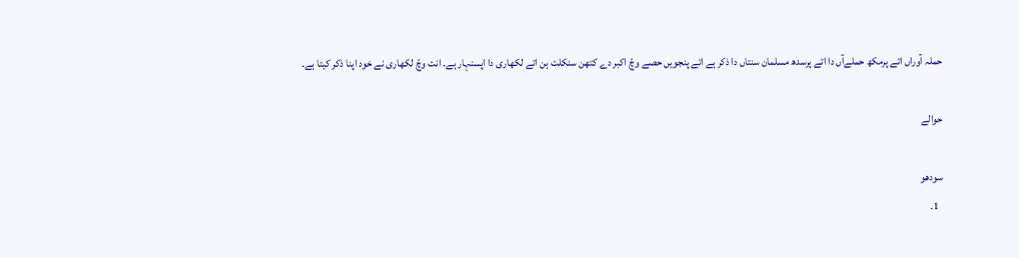حملہ آوراں اتے پرمکھ حملےآں دا اتے پرسدھ مسلمان سنتاں دا ذکر ہے اتے پنجویں حصے وچّ اکبر دے کتھن سنکلت ہن اتے لکھاری دا اپسنہار ہے۔ انت وچّ لکھاری نے خود اپنا ذکر کیتا ہے۔

حوالے

سودھو
  1.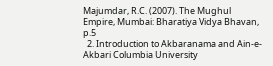Majumdar, R.C. (2007). The Mughul Empire, Mumbai: Bharatiya Vidya Bhavan, p.5
  2. Introduction to Akbaranama and Ain-e-Akbari Columbia University